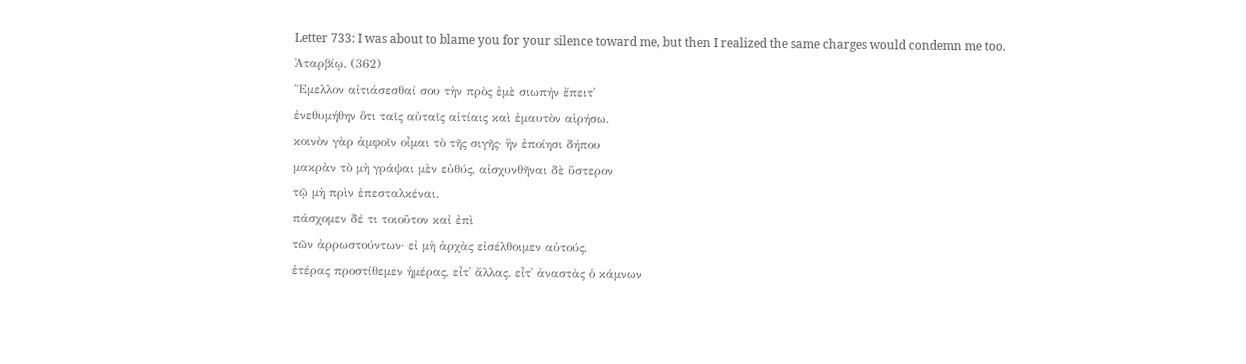Letter 733: I was about to blame you for your silence toward me, but then I realized the same charges would condemn me too.
Ἀταρβίῳ. (362)
Ἔμελλον αἰτιάσεσθαί σου τὴν πρὸς ἐμὲ σιωπήν ἔπειτ᾿
ἐνεθυμήθην ὅτι ταῖς αὐταῖς αἰτίαις καὶ ἐμαυτὸν αἱρήσω.
κοινὸν γὰρ ἀμφοῖν οἶμαι τὸ τῆς σιγῆς· ἣν ἐποίησι δήπου
μακρὰν τὸ μὴ γράψαι μὲν εὐθύς, αἰσχυνθῆναι δὲ ὕστερον
τῷ μὴ πρὶν ἐπεσταλκέναι.
πάσχομεν δέ τι τοιοῦτον καἰ ἐπὶ
τῶν ἀρρωστούντων· εἰ μὴ ἀρχὰς εἰσέλθοιμεν αὐτούς,
ἑτέρας προστίθεμεν ἡμέρας, εἶτ᾿ ἄλλας. εἶτ᾿ ἀναστὰς ὁ κάμνων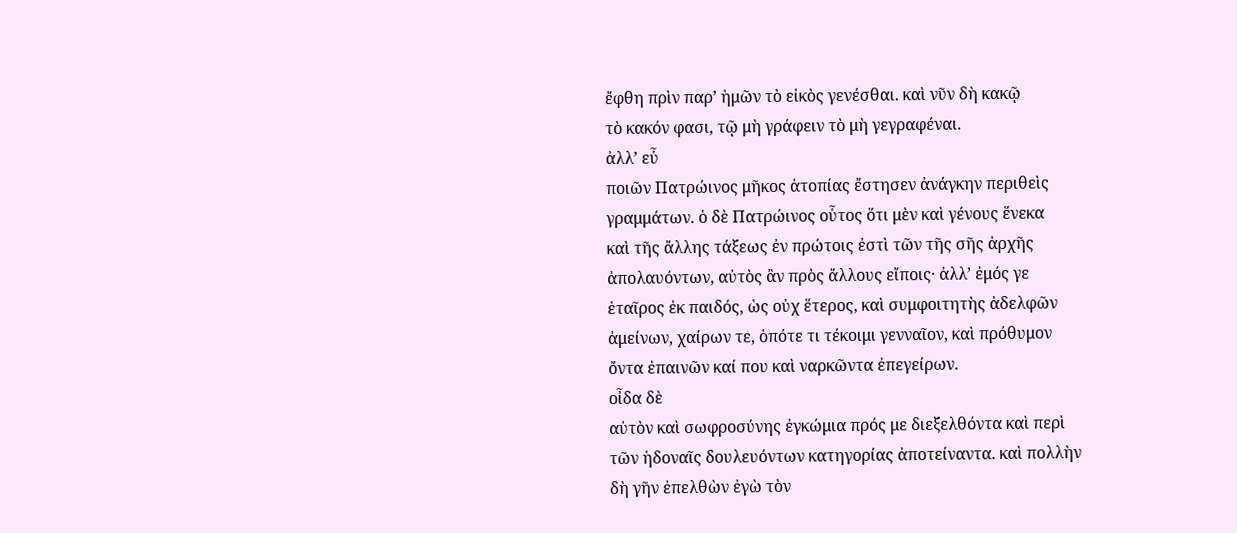ἔφθη πρὶν παρ’ ἡμῶν τὸ εἰκὸς γενέσθαι. καὶ νῦν δὴ κακῷ
τὸ κακόν φασι, τῷ μὴ γράφειν τὸ μὴ γεγραφέναι.
ἀλλ’ εὖ
ποιῶν Πατρώινος μῆκος ἀτοπίας ἔστησεν ἀνάγκην περιθεὶς
γραμμάτων. ὁ δὲ Πατρώινος οὗτος ὅτι μὲν καὶ γένους ἕνεκα
καὶ τῆς ἄλλης τάξεως ἐν πρώτοις ἐστὶ τῶν τῆς σῆς ἀρχῆς
ἀπολαυόντων, αὐτὸς ἂν πρὸς ἄλλους εἴποις· ἀλλ’ ἐμός γε
ἑταῖρος ἐκ παιδός, ὡς οὐχ ἕτερος, καὶ συμφοιτητὴς ἀδελφῶν
ἀμείνων, χαίρων τε, ὁπότε τι τέκοιμι γενναῖον, καὶ πρόθυμον
ὄντα ἐπαινῶν καί που καὶ ναρκῶντα ἐπεγείρων.
οἶδα δὲ
αὐτὸν καὶ σωφροσύνης ἐγκώμια πρός με διεξελθόντα καὶ περὶ
τῶν ἡδοναῖς δουλευόντων κατηγορίας ἀποτείναντα. καὶ πολλὴν
δὴ γῆν ἐπελθὼν ἐγὼ τὸν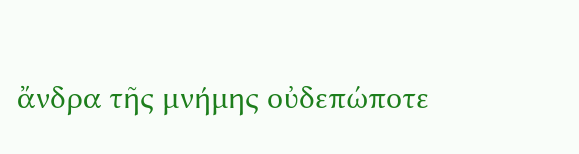ἄνδρα τῆς μνήμης οὐδεπώποτε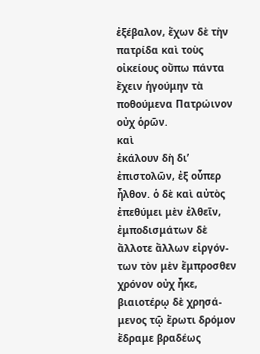ἐξέβαλον, ἔχων δὲ τὴν πατρίδα καὶ τοὺς οἰκείους οὔπω πάντα
ἔχειν ἡγούμην τὰ ποθούμενα Πατρώινον οὐχ ὁρῶν.
καὶ
ἐκάλουν δὴ δι’ ἐπιστολῶν, ἐξ οὗπερ ἦλθον. ὁ δὲ καὶ αὐτὸς
ἐπεθύμει μὲν ἐλθεῖν, ἐμποδισμάτων δὲ ἄλλοτε ἄλλων εἰργόν-
των τὸν μὲν ἔμπροσθεν χρόνον οὐχ ἧκε, βιαιοτέρῳ δὲ χρησά-
μενος τῷ ἔρωτι δρόμον ἔδραμε βραδέως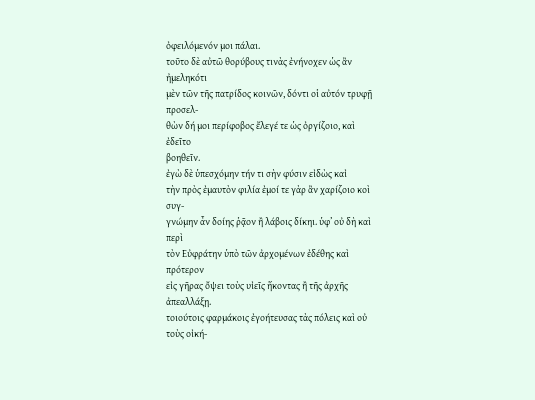ὀφειλόμενόν μοι πάλαι.
τοῦτο δὲ αὐτῶ θορύβους τινὰς ἐνήνοχεν ὡς ἂν ἠμεληκότι
μὲν τῶν τῆς πατρίδος κοινῶν, δόντι οἱ αὐτόν τρυφῇ προσελ-
θὼν δή μοι περίφοβος ἔλεγέ τε ὡς ὀργίζοιο, καὶ ἐδεῖτο
βοηθεῖν.
ἐγὼ δὲ ὑπεσχόμην τήν τι σὴν φύσιν εἰδὼς καἰ
τὴν πρὸς ἐμαυτὸν φιλία ἐμοί τε γὰρ ἂν χαρίζοιο κοὶ συγ-
γνώμην ἆν δοίης ῥᾷον ἢ λάβοις δίκηι. ὑφ’ οὐ δὴ καὶ περὶ
τὸν Εὐφράτην ὑπὸ τῶν ἀρχομένων ἐδέθης καὶ πρότερον
εἰς γῆρας ὄψει τοὺς υἰεῖς ἥκοντας ἢ τῆς ἀρχῆς ἀπεαλλάξῃ.
τοιούτοις φαρμάκοις ἐγοήτευσας τὰς πόλεις καὶ οὐ τοὺς οἰκή-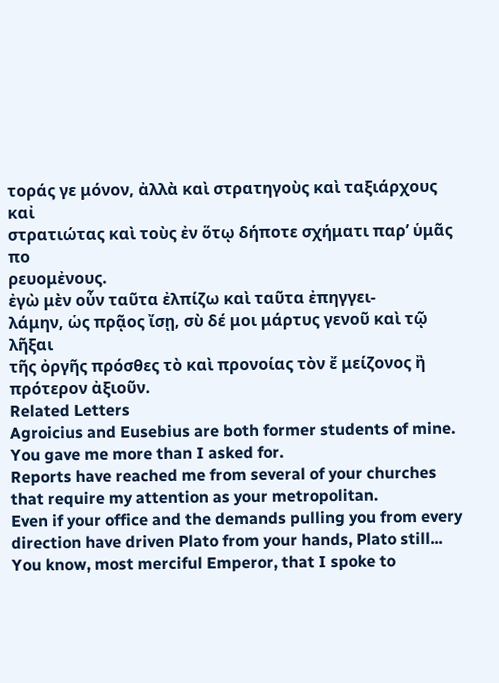τοράς γε μόνον, ἀλλὰ καὶ στρατηγοὺς καὶ ταξιάρχους καἰ
στρατιώτας καὶ τοὺς ἐν ὅτῳ δήποτε σχήματι παρ’ ὑμᾶς πο
ρευομἐνους.
ἐγὼ μὲν οὖν ταῦτα ἐλπίζω καὶ ταῦτα ἐπηγγει-
λάμην, ὡς πρᾷος ἴσῃ, σὺ δέ μοι μάρτυς γενοῦ καὶ τῷ λῆξαι
τῆς ὀργῆς πρόσθες τὸ καὶ προνοίας τὸν ἔ μείζονος ἢ
πρότερον ἀξιοῦν.
Related Letters
Agroicius and Eusebius are both former students of mine.
You gave me more than I asked for.
Reports have reached me from several of your churches that require my attention as your metropolitan.
Even if your office and the demands pulling you from every direction have driven Plato from your hands, Plato still...
You know, most merciful Emperor, that I spoke to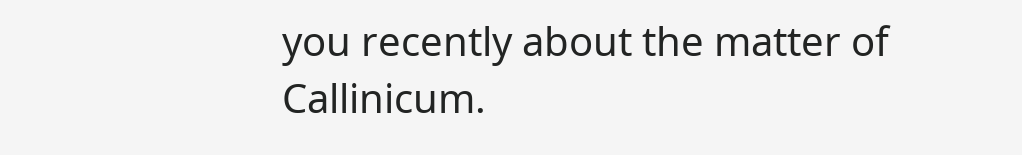you recently about the matter of Callinicum.